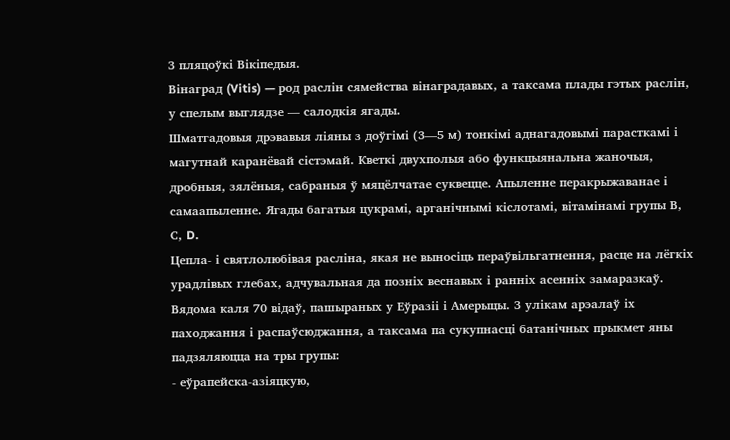З пляцоўкі Вікіпедыя.
Вінаград (Vitis) — род раслін сямейства вінаградавых, а таксама плады гэтых раслін, у спелым выглядзе — салодкія ягады.
Шматгадовыя дрэвавыя ліяны з доўгімі (3—5 м) тонкімі аднагадовымі парасткамі і магутнай каранёвай сістэмай. Кветкі двухполыя або функцыянальна жаночыя, дробныя, зялёныя, сабраныя ў мяцёлчатае суквецце. Апыленне перакрыжаванае і самаапыленне. Ягады багатыя цукрамі, арганічнымі кіслотамі, вітамінамі групы В, С, D.
Цепла- і святлолюбівая расліна, якая не выносіць пераўвільгатнення, расце на лёгкіх урадлівых глебах, адчувальная да позніх веснавых і ранніх асенніх замаразкаў.
Вядома каля 70 відаў, пашыраных у Еўразіі і Амерыцы. З улікам арэалаў іх паходжання і распаўсюджання, а таксама па сукупнасці батанічных прыкмет яны падзяляюцца на тры групы:
- еўрапейска-азіяцкую,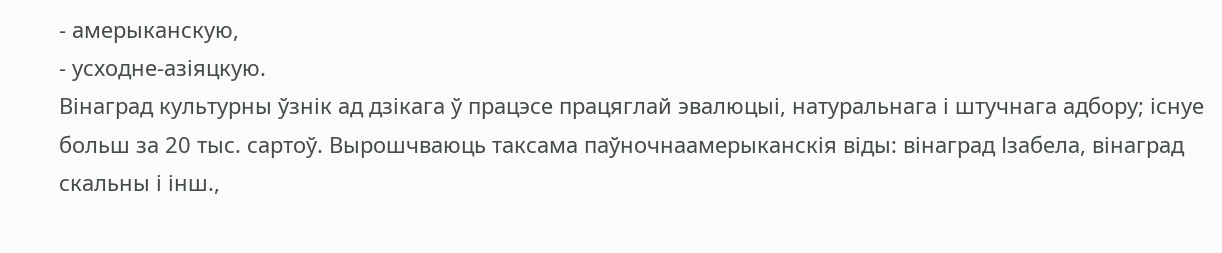- амерыканскую,
- усходне-азіяцкую.
Вінаград культурны ўзнік ад дзікага ў працэсе працяглай эвалюцыі, натуральнага і штучнага адбору; існуе больш за 20 тыс. сартоў. Вырошчваюць таксама паўночнаамерыканскія віды: вінаград Ізабела, вінаград скальны і інш.,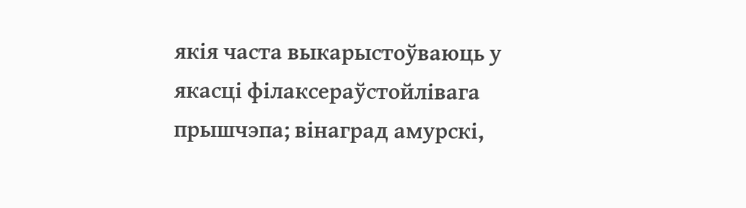якія часта выкарыстоўваюць у якасці філаксераўстойлівага прышчэпа; вінаград амурскі,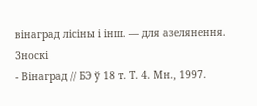вінаград лісіны і інш. — для азелянення.
Зноскі
- Вінаград // БЭ ў 18 т. Т. 4. Мн., 1997.